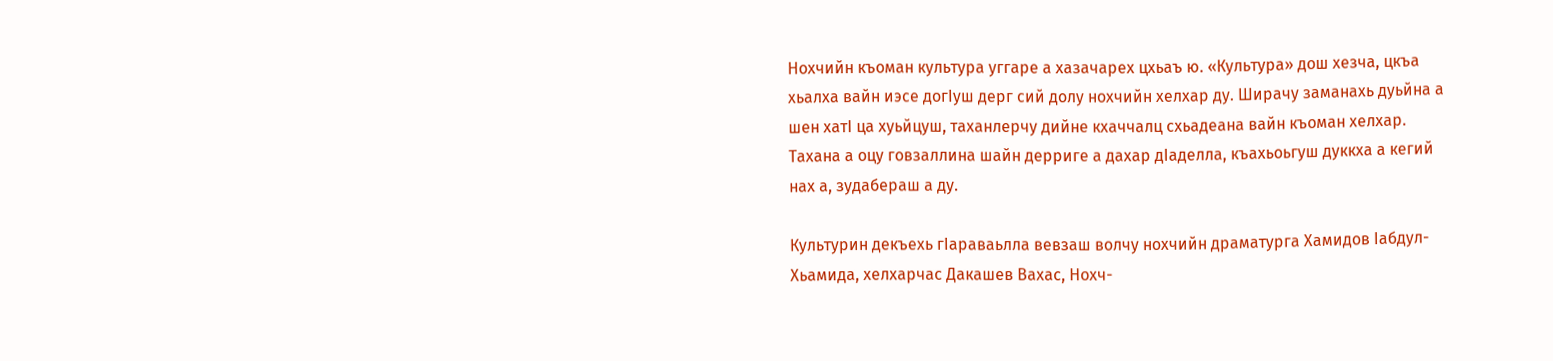Нохчийн къоман культура уггаре а хазачарех цхьаъ ю. «Культура» дош хезча, цкъа хьалха вайн иэсе догIуш дерг сий долу нохчийн хелхар ду. Ширачу заманахь дуьйна а шен хатI ца хуьйцуш, таханлерчу дийне кхаччалц схьадеана вайн къоман хелхар. Тахана а оцу говзаллина шайн дерриге а дахар дIаделла, къахьоьгуш дуккха а кегий нах а, зудабераш а ду.

Культурин декъехь гIараваьлла вевзаш волчу нохчийн драматурга Хамидов Iабдул-Хьамида, хелхарчас Дакашев Вахас, Нохч-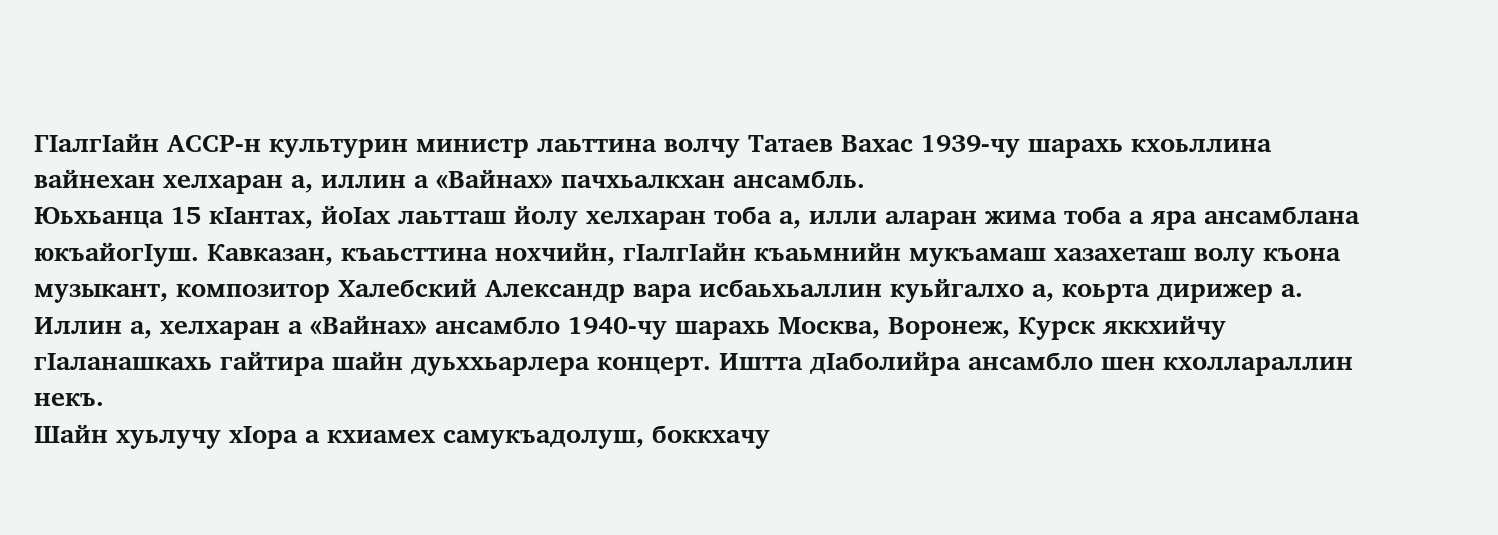ГIалгIайн АССР-н культурин министр лаьттина волчу Татаев Вахас 1939-чу шарахь кхоьллина вайнехан хелхаран а, иллин а «Вайнах» пачхьалкхан ансамбль.
Юьхьанца 15 кIантах, йоIах лаьтташ йолу хелхаран тоба а, илли аларан жима тоба а яра ансамблана юкъайогIуш. Кавказан, къаьсттина нохчийн, гIалгIайн къаьмнийн мукъамаш хазахеташ волу къона музыкант, композитор Халебский Александр вара исбаьхьаллин куьйгалхо а, коьрта дирижер а.
Иллин а, хелхаран а «Вайнах» ансамбло 1940-чу шарахь Москва, Воронеж, Курск яккхийчу гIаланашкахь гайтира шайн дуьххьарлера концерт. Иштта дIаболийра ансамбло шен кхоллараллин некъ.
Шайн хуьлучу хIора а кхиамех самукъадолуш, боккхачу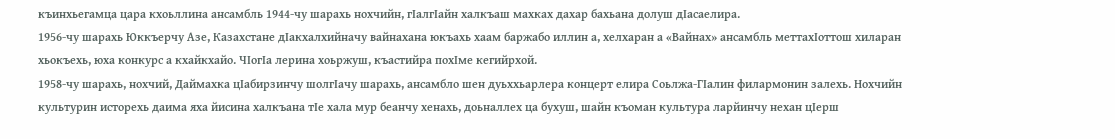къинхьегамца цара кхоьллина ансамбль 1944-чу шарахь нохчийн, гIалгIайн халкъаш махках дахар бахьана долуш дIасаелира.
1956-чу шарахь Юккъерчу Азе, Казахстане дIакхалхийначу вайнахана юкъахь хаам баржабо иллин а, хелхаран а «Вайнах» ансамбль меттахIоттош хиларан хьокъехь, юха конкурс а кхайкхайо. ЧIогIа лерина хоьржуш, къастийра похIме кегийрхой.
1958-чу шарахь, нохчий, Даймахка цIабирзинчу шолгIачу шарахь, ансамбло шен дуьххьарлера концерт елира Соьлжа-ГIалин филармонин залехь. Нохчийн культурин исторехь даима яха йисина халкъана тIе хала мур беанчу хенахь, доьналлех ца бухуш, шайн къоман культура ларйинчу нехан цIерш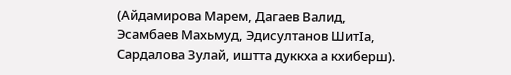(Айдамирова Марем, Дагаев Валид, Эсамбаев Махьмуд, Эдисултанов ШитIа, Сардалова Зулай, иштта дуккха а кхиберш).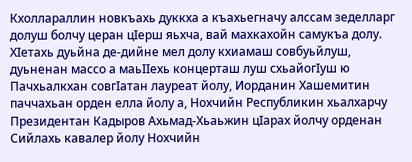Кхоллараллин новкъахь дуккха а къахьегначу алссам зеделларг долуш болчу церан цIерш яьхча, вай махкахойн самукъа долу.
ХIетахь дуьйна де-дийне мел долу кхиамаш совбуьйлуш, дуьненан массо а маьIIехь концерташ луш схьайогIуш ю Пачхьалкхан совгIатан лауреат йолу, Иорданин Хашемитин паччахьан орден елла йолу а, Нохчийн Республикин хьалхарчу Президентан Кадыров Ахьмад-Хьаьжин цIарах йолчу орденан Сийлахь кавалер йолу Нохчийн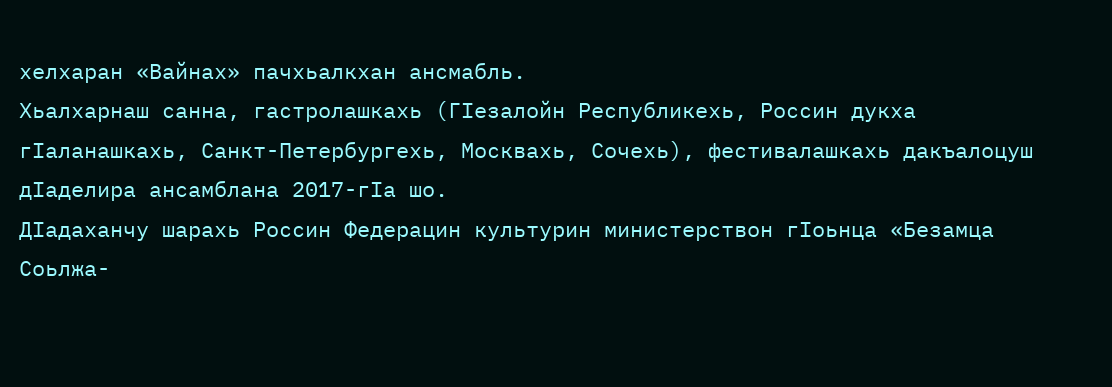хелхаран «Вайнах» пачхьалкхан ансмабль.
Хьалхарнаш санна, гастролашкахь (ГIезалойн Республикехь, Россин дукха гIаланашкахь, Санкт-Петербургехь, Москвахь, Сочехь), фестивалашкахь дакъалоцуш дIаделира ансамблана 2017-гIа шо.
ДIадаханчу шарахь Россин Федерацин культурин министерствон гIоьнца «Безамца Соьлжа-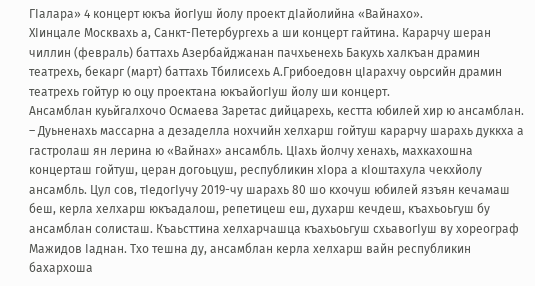ГIалара» 4 концерт юкъа йогIуш йолу проект дIайолийна «Вайнахо».
ХIинцале Москвахь а, Санкт-Петербургехь а ши концерт гайтина. Карарчу шеран чиллин (февраль) баттахь Азербайджанан пачхьенехь Бакухь халкъан драмин театрехь, бекарг (март) баттахь Тбилисехь А.Грибоедовн цIарахчу оьрсийн драмин театрехь гойтур ю оцу проектана юкъайогIуш йолу ши концерт.
Ансамблан куьйгалхочо Осмаева Заретас дийцарехь, кестта юбилей хир ю ансамблан.
– Дуьненахь массарна а дезаделла нохчийн хелхарш гойтуш карарчу шарахь дуккха а гастролаш ян лерина ю «Вайнах» ансамбль. ЦIахь йолчу хенахь, махкахошна концерташ гойтуш, церан догоьцуш, республикин хIора а кIоштахула чекхйолу ансамбль. Цул сов, тIедогIучу 2019-чу шарахь 80 шо кхочуш юбилей язъян кечамаш беш, керла хелхарш юкъадалош, репетицеш еш, духарш кечдеш, къахьоьгуш бу ансамблан солисташ. Къаьсттина хелхарчашца къахьоьгуш схьавогIуш ву хореограф Мажидов Iаднан. Тхо тешна ду, ансамблан керла хелхарш вайн республикин бахархоша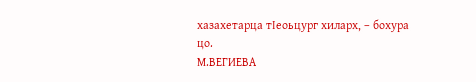хазахетарца тIеоьцург хиларх, – бохура цо.
М.ВЕГИЕВА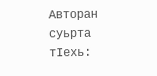Авторан суьрта тIехь: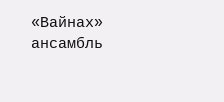«Вайнах» ансамбль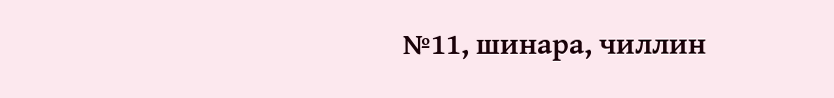№11, шинара, чиллин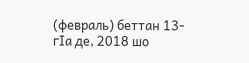(февраль) беттан 13-гIа де, 2018 шо